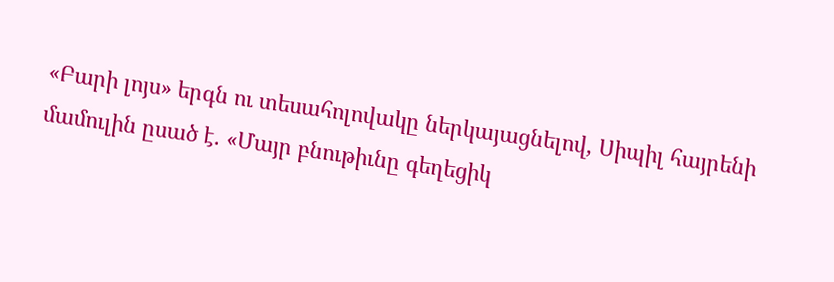«Բարի լոյս» երգն ու տեսահոլովակը ներկայացնելով, Սիպիլ հայրենի մամուլին ըսած է. «Մայր բնութիւնը գեղեցիկ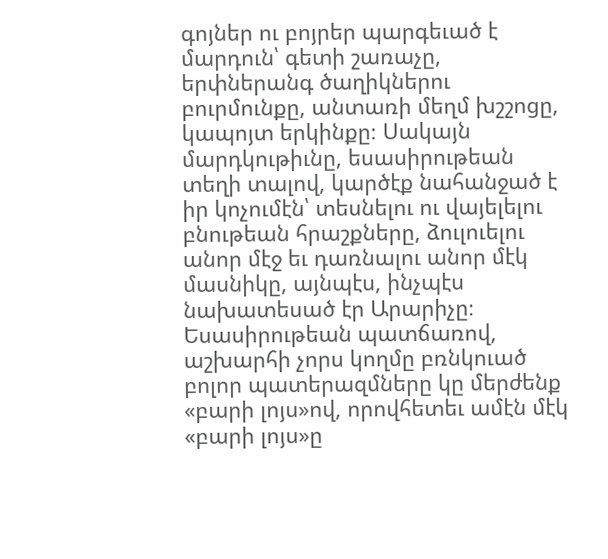գոյներ ու բոյրեր պարգեւած է մարդուն՝ գետի շառաչը, երփներանգ ծաղիկներու բուրմունքը, անտառի մեղմ խշշոցը, կապոյտ երկինքը։ Սակայն մարդկութիւնը, եսասիրութեան տեղի տալով, կարծէք նահանջած է իր կոչումէն՝ տեսնելու ու վայելելու բնութեան հրաշքները, ձուլուելու անոր մէջ եւ դառնալու անոր մէկ մասնիկը, այնպէս, ինչպէս նախատեսած էր Արարիչը։ Եսասիրութեան պատճառով, աշխարհի չորս կողմը բռնկուած բոլոր պատերազմները կը մերժենք «բարի լոյս»ով, որովհետեւ ամէն մէկ «բարի լոյս»ը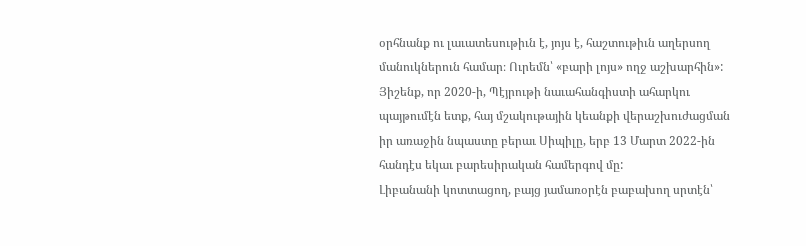օրհնանք ու լաւատեսութիւն է, յոյս է, հաշտութիւն աղերսող մանուկներուն համար։ Ուրեմն՝ «բարի լոյս» ողջ աշխարհին»:
Յիշենք, որ 2020-ի, Պէյրութի նաւահանգիստի ահարկու պայթումէն ետք, հայ մշակութային կեանքի վերաշխուժացման իր առաջին նպաստը բերաւ Սիպիլը, երբ 13 Մարտ 2022-ին հանդէս եկաւ բարեսիրական համերգով մը:
Լիբանանի կոտտացող, բայց յամառօրէն բաբախող սրտէն՝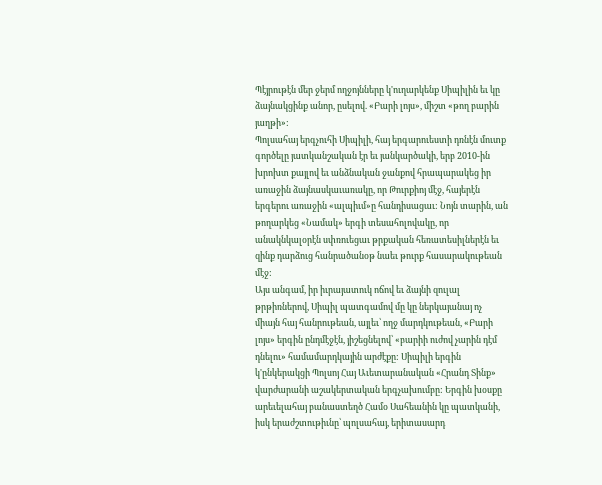Պէյրութէն մեր ջերմ ողջոյնները կ'ուղարկենք Սիպիլին եւ կը ձայնակցինք անոր, ըսելով. «Բարի լոյս», միշտ «թող բարին յաղթի»:
Պոլսահայ երգչուհի Սիպիլի, հայ երգարուեստի դռնէն մուտք գործելը յատկանշական էր եւ յանկարծակի, երբ 2010-ին խրոխտ քայլով եւ անձնական ջանքով հրապարակեց իր առաջին ձայնասկաւառակը, որ Թուրքիոյ մէջ, հայերէն երգերու առաջին «ալպիւմ»ը հանդիսացաւ: Նոյն տարին, ան թողարկեց «Նամակ» երգի տեսահոլովակը, որ անակնկալօրէն սփռուեցաւ թրքական հեռատեսիլներէն եւ զինք դարձուց հանրածանօթ նաեւ թուրք հասարակութեան մէջ:
Այս անգամ, իր իւրայատուկ ոճով եւ ձայնի զուլալ թրթիռներով, Սիպիլ պատգամով մը կը ներկայանայ ոչ միայն հայ հանրութեան, այլեւ՝ ողջ մարդկութեան, «Բարի լոյս» երգին ընդմէջէն, յիշեցնելով՝ «բարիի ուժով չարին դէմ դնելու» համամարդկային արժէքը: Սիպիլի երգին կ'ընկերակցի Պոլսոյ Հայ Աւետարանական «Հրանդ Տինք» վարժարանի աշակերտական երգչախումբը: Երգին խօսքը արեւելահայ բանաստեղծ Համօ Սահեանին կը պատկանի, իսկ երաժշտութիւնը՝ պոլսահայ, երիտասարդ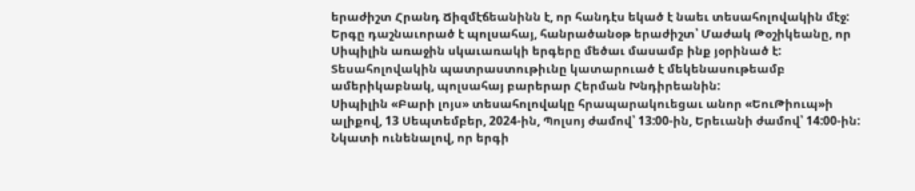երաժիշտ Հրանդ Ճիզմէճեանինն է, որ հանդէս եկած է նաեւ տեսահոլովակին մէջ: Երգը դաշնաւորած է պոլսահայ, հանրածանօթ երաժիշտ՝ Մաժակ Թօշիկեանը, որ Սիպիլին առաջին սկաւառակի երգերը մեծաւ մասամբ ինք յօրինած է:
Տեսահոլովակին պատրաստութիւնը կատարուած է մեկենասութեամբ ամերիկաբնակ, պոլսահայ բարերար Հերման Խնդիրեանին:
Սիպիլին «Բարի լոյս» տեսահոլովակը հրապարակուեցաւ անոր «ԵուԹիուպ»ի ալիքով, 13 Սեպտեմբեր, 2024-ին, Պոլսոյ ժամով՝ 13:00-ին, Երեւանի ժամով՝ 14:00-ին: Նկատի ունենալով, որ երգի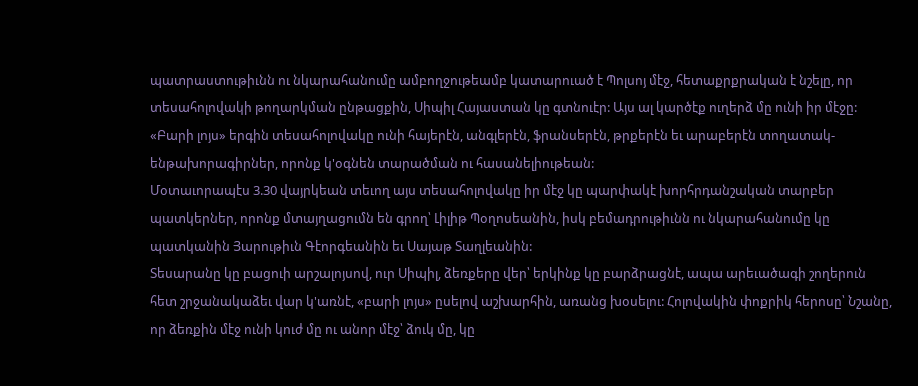պատրաստութիւնն ու նկարահանումը ամբողջութեամբ կատարուած է Պոլսոյ մէջ, հետաքրքրական է նշելը, որ տեսահոլովակի թողարկման ընթացքին, Սիպիլ Հայաստան կը գտնուէր: Այս ալ կարծէք ուղերձ մը ունի իր մէջը:
«Բարի լոյս» երգին տեսահոլովակը ունի հայերէն, անգլերէն, ֆրանսերէն, թրքերէն եւ արաբերէն տողատակ-ենթախորագիրներ, որոնք կ'օգնեն տարածման ու հասանելիութեան:
Մօտաւորապէս 3.30 վայրկեան տեւող այս տեսահոլովակը իր մէջ կը պարփակէ խորհրդանշական տարբեր պատկերներ, որոնք մտայղացումն են գրող՝ Լիլիթ Պօղոսեանին, իսկ բեմադրութիւնն ու նկարահանումը կը պատկանին Յարութիւն Գէորգեանին եւ Սայաթ Տաղլեանին:
Տեսարանը կը բացուի արշալոյսով, ուր Սիպիլ, ձեռքերը վեր՝ երկինք կը բարձրացնէ, ապա արեւածագի շողերուն հետ շրջանակաձեւ վար կ'առնէ, «բարի լոյս» ըսելով աշխարհին, առանց խօսելու: Հոլովակին փոքրիկ հերոսը՝ Նշանը, որ ձեռքին մէջ ունի կուժ մը ու անոր մէջ՝ ձուկ մը, կը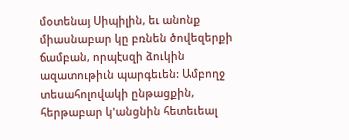մօտենայ Սիպիլին, եւ անոնք միասնաբար կը բռնեն ծովեզերքի ճամբան, որպէսզի ձուկին ազատութիւն պարգեւեն: Ամբողջ տեսահոլովակի ընթացքին, հերթաբար կ'անցնին հետեւեալ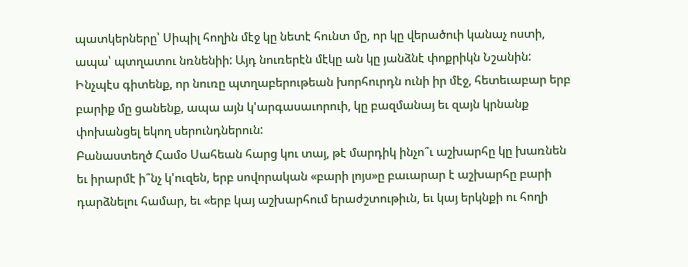պատկերները՝ Սիպիլ հողին մէջ կը նետէ հունտ մը, որ կը վերածուի կանաչ ոստի, ապա՝ պտղատու նռնենիի: Այդ նուռերէն մէկը ան կը յանձնէ փոքրիկն Նշանին: Ինչպէս գիտենք, որ նուռը պտղաբերութեան խորհուրդն ունի իր մէջ, հետեւաբար երբ բարիք մը ցանենք, ապա այն կ'արգասաւորուի, կը բազմանայ եւ զայն կրնանք փոխանցել եկող սերունդներուն:
Բանաստեղծ Համօ Սահեան հարց կու տայ, թէ մարդիկ ինչո՞ւ աշխարհը կը խառնեն եւ իրարմէ ի՞նչ կ'ուզեն, երբ սովորական «բարի լոյս»ը բաւարար է աշխարհը բարի դարձնելու համար, եւ «երբ կայ աշխարհում երաժշտութիւն, եւ կայ երկնքի ու հողի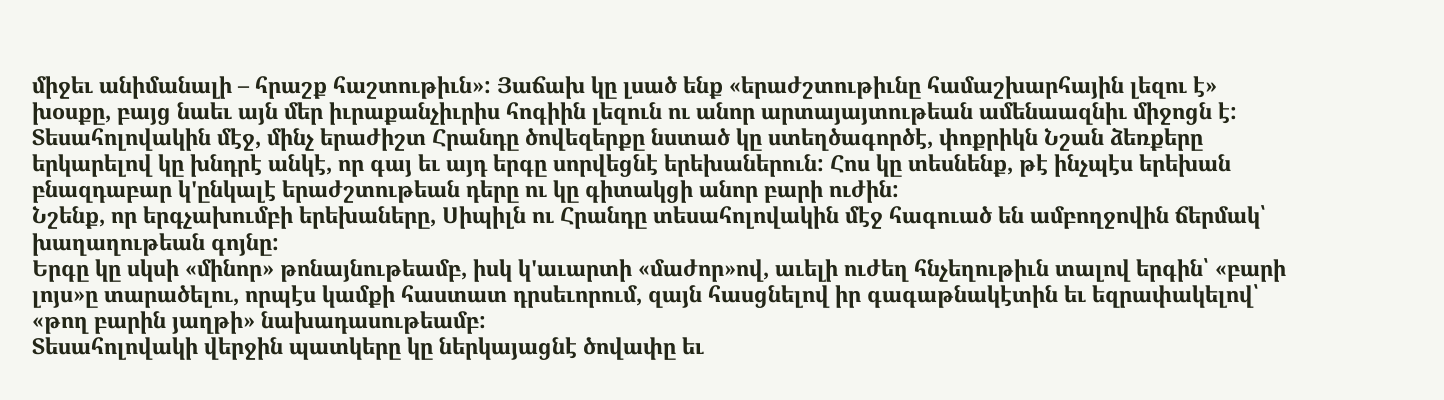միջեւ անիմանալի – հրաշք հաշտութիւն»: Յաճախ կը լսած ենք «երաժշտութիւնը համաշխարհային լեզու է» խօսքը, բայց նաեւ այն մեր իւրաքանչիւրիս հոգիին լեզուն ու անոր արտայայտութեան ամենաազնիւ միջոցն է: Տեսահոլովակին մէջ, մինչ երաժիշտ Հրանդը ծովեզերքը նստած կը ստեղծագործէ, փոքրիկն Նշան ձեռքերը երկարելով կը խնդրէ անկէ, որ գայ եւ այդ երգը սորվեցնէ երեխաներուն: Հոս կը տեսնենք, թէ ինչպէս երեխան բնազդաբար կ'ընկալէ երաժշտութեան դերը ու կը գիտակցի անոր բարի ուժին:
Նշենք, որ երգչախումբի երեխաները, Սիպիլն ու Հրանդը տեսահոլովակին մէջ հագուած են ամբողջովին ճերմակ՝ խաղաղութեան գոյնը:
Երգը կը սկսի «մինոր» թոնայնութեամբ, իսկ կ'աւարտի «մաժոր»ով, աւելի ուժեղ հնչեղութիւն տալով երգին՝ «բարի լոյս»ը տարածելու, որպէս կամքի հաստատ դրսեւորում, զայն հասցնելով իր գագաթնակէտին եւ եզրափակելով՝ «թող բարին յաղթի» նախադասութեամբ:
Տեսահոլովակի վերջին պատկերը կը ներկայացնէ ծովափը եւ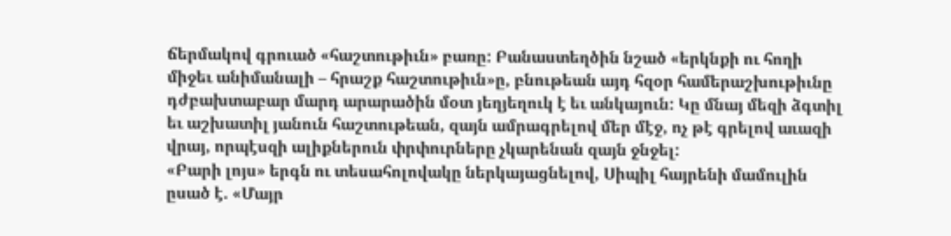ճերմակով գրուած «հաշտութիւն» բառը: Բանաստեղծին նշած «երկնքի ու հողի միջեւ անիմանալի – հրաշք հաշտութիւն»ը, բնութեան այդ հզօր համերաշխութիւնը դժբախտաբար մարդ արարածին մօտ յեղյեղուկ է եւ անկայուն: Կը մնայ մեզի ձգտիլ եւ աշխատիլ յանուն հաշտութեան, զայն ամրագրելով մեր մէջ, ոչ թէ գրելով աւազի վրայ, որպէսզի ալիքներուն փրփուրները չկարենան զայն ջնջել:
«Բարի լոյս» երգն ու տեսահոլովակը ներկայացնելով, Սիպիլ հայրենի մամուլին ըսած է. «Մայր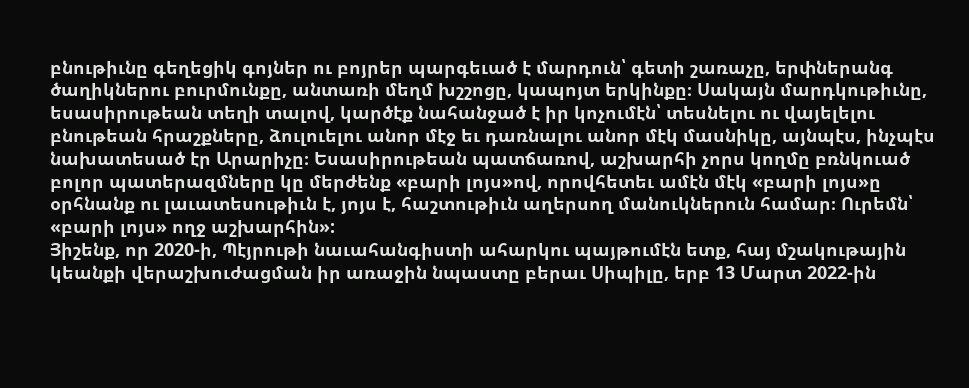բնութիւնը գեղեցիկ գոյներ ու բոյրեր պարգեւած է մարդուն՝ գետի շառաչը, երփներանգ ծաղիկներու բուրմունքը, անտառի մեղմ խշշոցը, կապոյտ երկինքը։ Սակայն մարդկութիւնը, եսասիրութեան տեղի տալով, կարծէք նահանջած է իր կոչումէն՝ տեսնելու ու վայելելու բնութեան հրաշքները, ձուլուելու անոր մէջ եւ դառնալու անոր մէկ մասնիկը, այնպէս, ինչպէս նախատեսած էր Արարիչը։ Եսասիրութեան պատճառով, աշխարհի չորս կողմը բռնկուած բոլոր պատերազմները կը մերժենք «բարի լոյս»ով, որովհետեւ ամէն մէկ «բարի լոյս»ը օրհնանք ու լաւատեսութիւն է, յոյս է, հաշտութիւն աղերսող մանուկներուն համար։ Ուրեմն՝ «բարի լոյս» ողջ աշխարհին»:
Յիշենք, որ 2020-ի, Պէյրութի նաւահանգիստի ահարկու պայթումէն ետք, հայ մշակութային կեանքի վերաշխուժացման իր առաջին նպաստը բերաւ Սիպիլը, երբ 13 Մարտ 2022-ին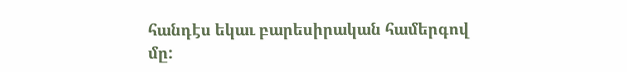հանդէս եկաւ բարեսիրական համերգով մը: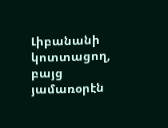Լիբանանի կոտտացող, բայց յամառօրէն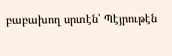բաբախող սրտէն՝ Պէյրութէն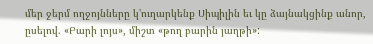մեր ջերմ ողջոյնները կ'ուղարկենք Սիպիլին եւ կը ձայնակցինք անոր, ըսելով. «Բարի լոյս», միշտ «թող բարին յաղթի»: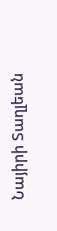Նայիրի Տաղլեան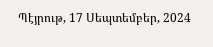Պէյրութ, 17 Սեպտեմբեր, 2024